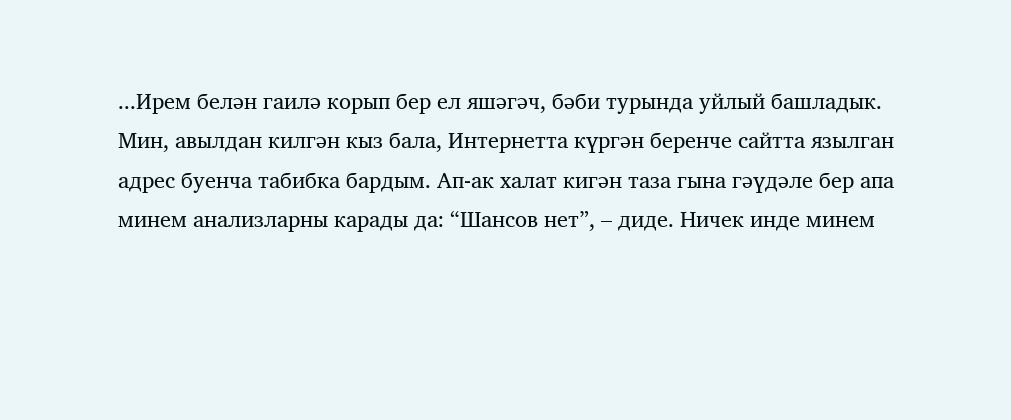...Ирем белән гаилә корып бер ел яшәгәч, бәби турында уйлый башладык. Мин, авылдан килгән кыз бала, Интернетта күргән беренче сайтта язылган адрес буенча табибка бардым. Ап-ак халат кигән таза гына гәүдәле бер апа минем анализларны карады да: “Шансов нет”, – диде. Ничек инде минем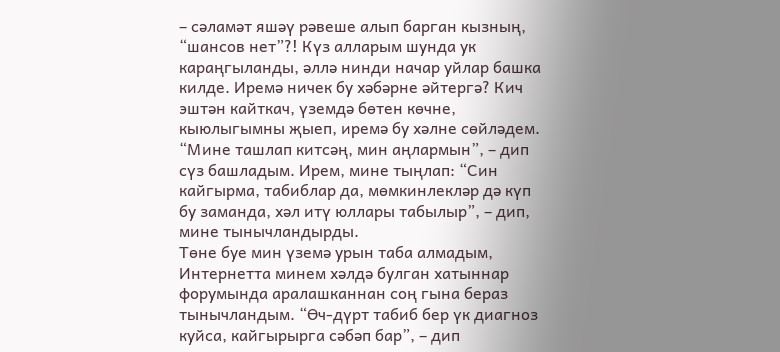– сәламәт яшәү рәвеше алып барган кызның, “шансов нет”?! Күз алларым шунда ук караңгыланды, әллә нинди начар уйлар башка килде. Иремә ничек бу хәбәрне әйтергә? Кич эштән кайткач, үземдә бөтен көчне, кыюлыгымны җыеп, иремә бу хәлне сөйләдем. “Мине ташлап китсәң, мин аңлармын”, – дип сүз башладым. Ирем, мине тыңлап: “Син кайгырма, табиблар да, мөмкинлекләр дә күп бу заманда, хәл итү юллары табылыр”, – дип, мине тынычландырды.
Төне буе мин үземә урын таба алмадым, Интернетта минем хәлдә булган хатыннар форумында аралашканнан соң гына бераз тынычландым. “Өч-дүрт табиб бер үк диагноз куйса, кайгырырга сәбәп бар”, – дип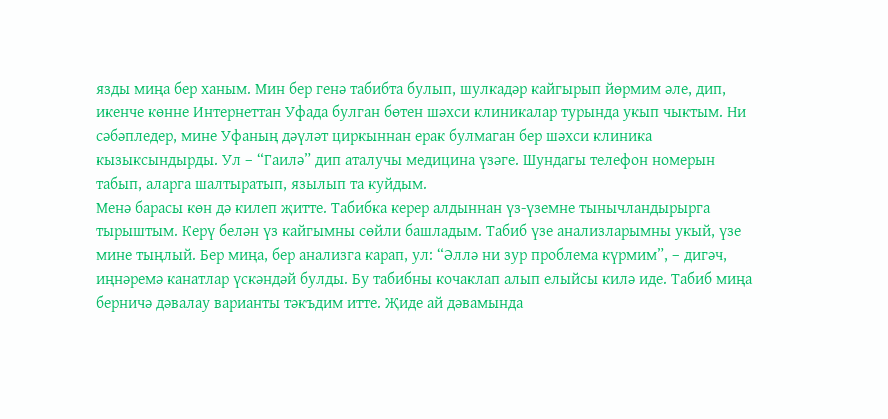язды миңа бер ханым. Мин бер генә табибта булып, шулкадәр кайгырып йөрмим әле, дип, икенче көнне Интернеттан Уфада булган бөтен шәхси клиникалар турында укып чыктым. Ни сәбәпледер, мине Уфаның дәүләт циркыннан ерак булмаган бер шәхси клиника кызыксындырды. Ул – “Гаилә” дип аталучы медицина үзәге. Шундагы телефон номерын табып, аларга шалтыратып, язылып та куйдым.
Менә барасы көн дә килеп җитте. Табибка керер алдыннан үз-үземне тынычландырырга тырыштым. Керү белән үз кайгымны сөйли башладым. Табиб үзе анализларымны укый, үзе мине тыңлый. Бер миңа, бер анализга карап, ул: “Әллә ни зур проблема күрмим”, – дигәч, иңнәремә канатлар үскәндәй булды. Бу табибны кочаклап алып елыйсы килә иде. Табиб миңа берничә дәвалау варианты тәкъдим итте. Җиде ай дәвамында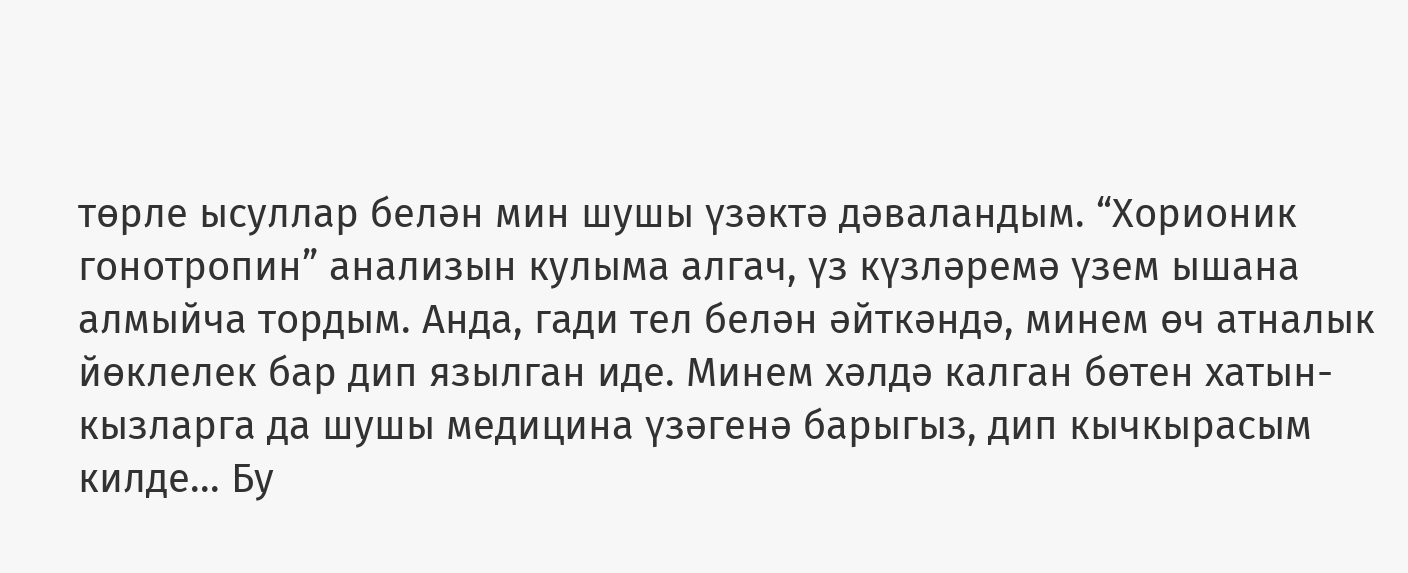төрле ысуллар белән мин шушы үзәктә дәваландым. “Хорионик гонотропин” анализын кулыма алгач, үз күзләремә үзем ышана алмыйча тордым. Анда, гади тел белән әйткәндә, минем өч атналык йөклелек бар дип язылган иде. Минем хәлдә калган бөтен хатын-кызларга да шушы медицина үзәгенә барыгыз, дип кычкырасым килде... Бу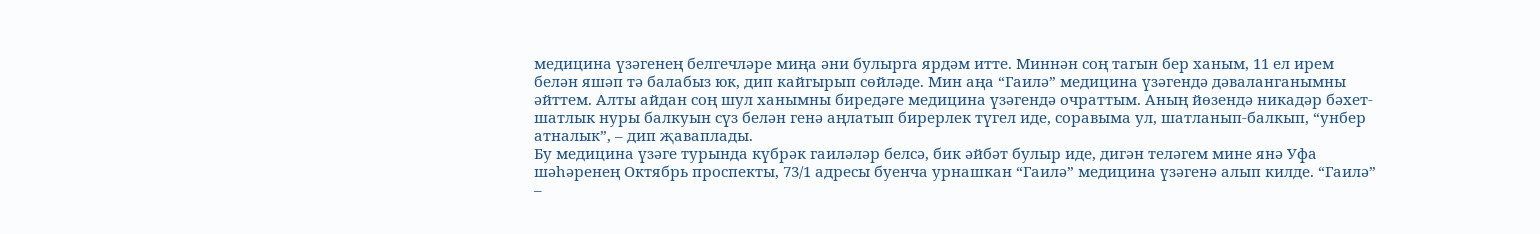медицина үзәгенең белгечләре миңа әни булырга ярдәм итте. Миннән соң тагын бер ханым, 11 ел ирем белән яшәп тә балабыз юк, дип кайгырып сөйләде. Мин аңа “Гаилә” медицина үзәгендә дәваланганымны әйттем. Алты айдан соң шул ханымны биредәге медицина үзәгендә очраттым. Аның йөзендә никадәр бәхет-шатлык нуры балкуын сүз белән генә аңлатып бирерлек түгел иде, соравыма ул, шатланып-балкып, “унбер атналык”, – дип җаваплады.
Бу медицина үзәге турында күбрәк гаиләләр белсә, бик әйбәт булыр иде, дигән теләгем мине янә Уфа шәһәренең Октябрь проспекты, 73/1 адресы буенча урнашкан “Гаилә” медицина үзәгенә алып килде. “Гаилә” –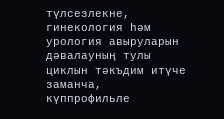түлсезлекне, гинекология һәм урология авыруларын дәвалауның тулы циклын тәкъдим итүче заманча, күппрофильле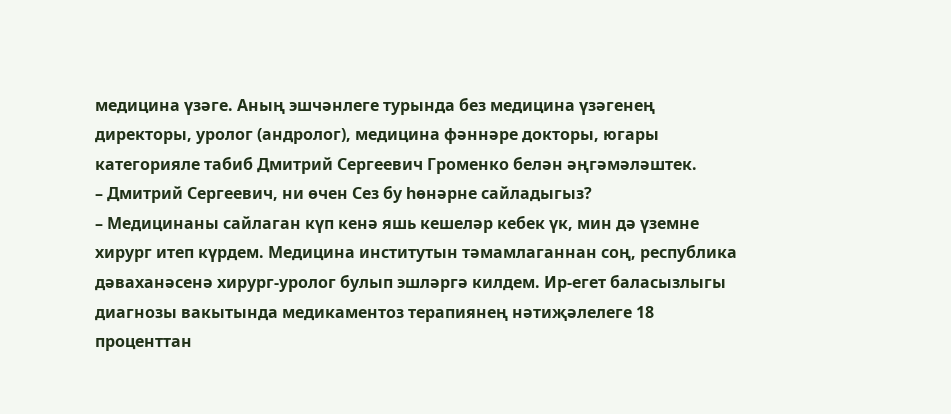медицина үзәге. Аның эшчәнлеге турында без медицина үзәгенең директоры, уролог (андролог), медицина фәннәре докторы, югары категорияле табиб Дмитрий Сергеевич Громенко белән әңгәмәләштек.
– Дмитрий Сергеевич, ни өчен Сез бу һөнәрне сайладыгыз?
– Медицинаны сайлаган күп кенә яшь кешеләр кебек үк, мин дә үземне хирург итеп күрдем. Медицина институтын тәмамлаганнан соң, республика дәваханәсенә хирург-уролог булып эшләргә килдем. Ир-егет баласызлыгы диагнозы вакытында медикаментоз терапиянең нәтиҗәлелеге 18 проценттан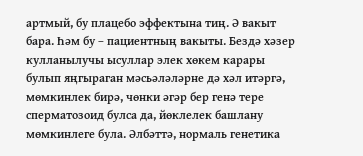артмый, бу плацебо эффектына тиң. Ә вакыт бара. Һәм бу – пациентның вакыты. Бездә хәзер кулланылучы ысуллар элек хөкем карары булып яңгыраган мәсьәләләрне дә хәл итәргә, мөмкинлек бирә, чөнки әгәр бер генә тере сперматозоид булса да, йөклелек башлану мөмкинлеге була. Әлбәттә, нормаль генетика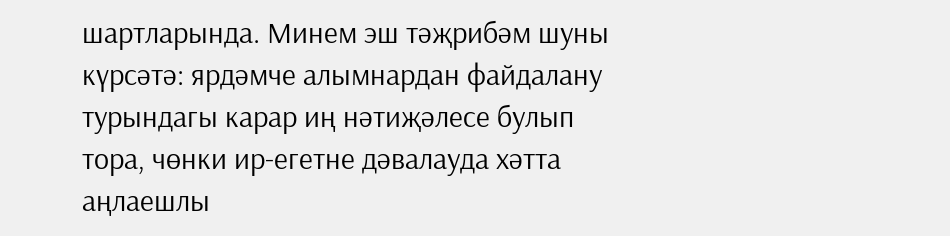шартларында. Минем эш тәҗрибәм шуны күрсәтә: ярдәмче алымнардан файдалану турындагы карар иң нәтиҗәлесе булып тора, чөнки ир-егетне дәвалауда хәтта аңлаешлы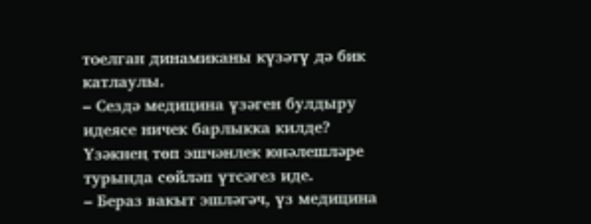тоелган динамиканы күзәтү дә бик катлаулы.
– Сездә медицина үзәген булдыру идеясе ничек барлыкка килде? Үзәкнең төп эшчәнлек юнәлешләре турында сөйләп үтсәгез иде.
– Бераз вакыт эшләгәч, үз медицина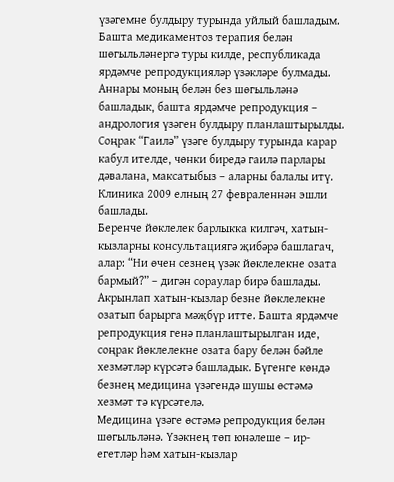үзәгемне булдыру турында уйлый башладым. Башта медикаментоз терапия белән шөгыльләнергә туры килде, республикада ярдәмче репродукцияләр үзәкләре булмады. Аннары моның белән без шөгыльләнә башладык, башта ярдәмче репродукция – андрология үзәген булдыру планлаштырылды.
Соңрак “Гаилә” үзәге булдыру турында карар кабул ителде, чөнки биредә гаилә парлары дәвалана, максатыбыз – аларны балалы итү. Клиника 2009 елның 27 февраленнән эшли башлады.
Беренче йөклелек барлыкка килгәч, хатын-кызларны консультациягә җибәрә башлагач, алар: “Ни өчен сезнең үзәк йөклелекне озата бармый?” – дигән сораулар бирә башлады. Акрынлап хатын-кызлар безне йөклелекне озатып барырга мәҗбүр итте. Башта ярдәмче репродукция генә планлаштырылган иде, соңрак йөклелекне озата бару белән бәйле хезмәтләр күрсәтә башладык. Бүгенге көндә безнең медицина үзәгендә шушы өстәмә хезмәт тә күрсәтелә.
Медицина үзәге өстәмә репродукция белән шөгыльләнә. Үзәкнең төп юнәлеше – ир-егетләр һәм хатын-кызлар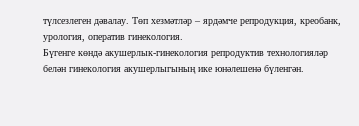түлсезлеген дәвалау. Төп хезмәтләр – ярдәмче репродукция, креобанк, урология, оператив гинекология.
Бүгенге көндә акушерлык-гинекология репродуктив технологияләр белән гинекология акушерлыгының ике юнәлешенә бүленгән.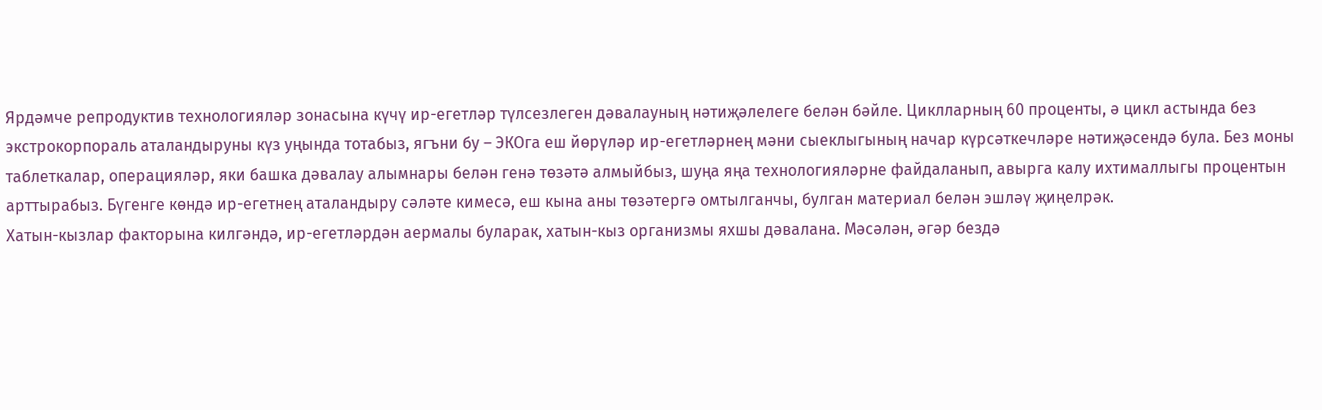Ярдәмче репродуктив технологияләр зонасына күчү ир-егетләр түлсезлеген дәвалауның нәтиҗәлелеге белән бәйле. Циклларның 60 проценты, ә цикл астында без экстрокорпораль аталандыруны күз уңында тотабыз, ягъни бу – ЭКОга еш йөрүләр ир-егетләрнең мәни сыеклыгының начар күрсәткечләре нәтиҗәсендә була. Без моны таблеткалар, операцияләр, яки башка дәвалау алымнары белән генә төзәтә алмыйбыз, шуңа яңа технологияләрне файдаланып, авырга калу ихтималлыгы процентын арттырабыз. Бүгенге көндә ир-егетнең аталандыру сәләте кимесә, еш кына аны төзәтергә омтылганчы, булган материал белән эшләү җиңелрәк.
Хатын-кызлар факторына килгәндә, ир-егетләрдән аермалы буларак, хатын-кыз организмы яхшы дәвалана. Мәсәлән, әгәр бездә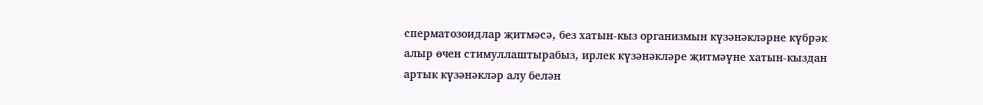сперматозоидлар җитмәсә, без хатын-кыз организмын күзәнәкләрне күбрәк алыр өчен стимуллаштырабыз, ирлек күзәнәкләре җитмәүне хатын-кыздан артык күзәнәкләр алу белән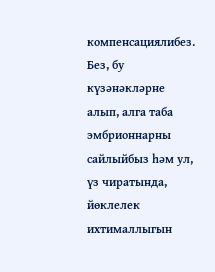компенсациялибез. Без, бу күзәнәкләрне алып, алга таба эмбрионнарны сайлыйбыз һәм ул, үз чиратында, йөклелек ихтималлыгын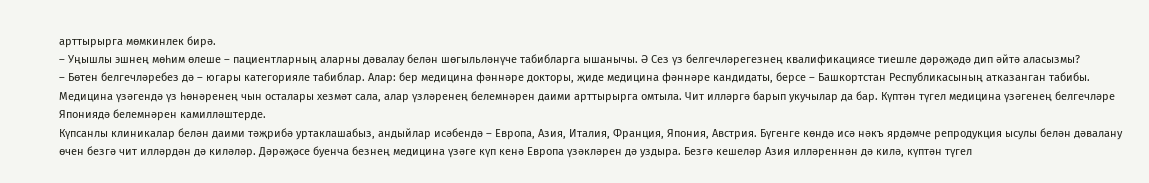арттырырга мөмкинлек бирә.
– Уңышлы эшнең мөһим өлеше – пациентларның аларны дәвалау белән шөгыльләнүче табибларга ышанычы. Ә Сез үз белгечләрегезнең квалификациясе тиешле дәрәҗәдә дип әйтә аласызмы?
– Бөтен белгечләребез дә – югары категорияле табиблар. Алар: бер медицина фәннәре докторы, җиде медицина фәннәре кандидаты, берсе – Башкортстан Республикасының атказанган табибы.
Медицина үзәгендә үз һөнәренең чын осталары хезмәт сала, алар үзләренең белемнәрен даими арттырырга омтыла. Чит илләргә барып укучылар да бар. Күптән түгел медицина үзәгенең белгечләре Япониядә белемнәрен камилләштерде.
Күпсанлы клиникалар белән даими тәҗрибә уртаклашабыз, андыйлар исәбендә – Европа, Азия, Италия, Франция, Япония, Австрия. Бүгенге көндә исә нәкъ ярдәмче репродукция ысулы белән дәвалану өчен безгә чит илләрдән дә киләләр. Дәрәҗәсе буенча безнең медицина үзәге күп кенә Европа үзәкләрен дә уздыра. Безгә кешеләр Азия илләреннән дә килә, күптән түгел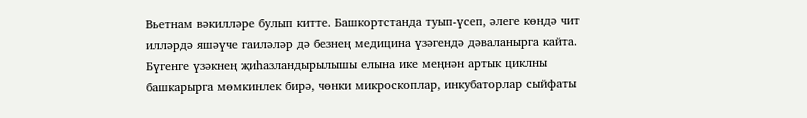Вьетнам вәкилләре булып китте. Башкортстанда туып-үсеп, әлеге көндә чит илләрдә яшәүче гаиләләр дә безнең медицина үзәгендә дәваланырга кайта.
Бүгенге үзәкнең җиһазландырылышы елына ике меңнән артык циклны башкарырга мөмкинлек бирә, чөнки микроскоплар, инкубаторлар сыйфаты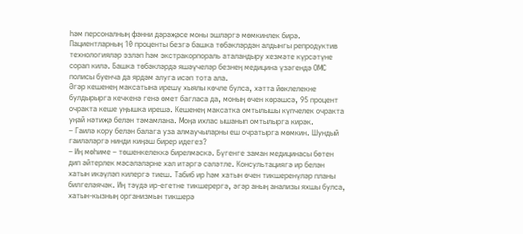һәм персоналның фәнни дәрәҗәсе моны эшләргә мөмкинлек бирә. Пациентларның 10 проценты безгә башка төбәкләрдән алдынгы репродуктив технологияләр эзләп һәм экстракорпораль аталандыру хезмәте күрсәтүне сорап килә. Башка төбәкләрдә яшәүчеләр безнең медицина үзәгендә ОМС полисы буенча да ярдәм алуга исәп тота ала.
Әгәр кешенең максатына ирешү хыялы көчле булса, хәтта йөклелекне булдырырга кечкенә генә өмет багласа да, моның өчен көрәшсә, 95 процент очракта кеше уңышка ирешә. Кешенең максатка омтылышы күпчелек очракта уңай нәтиҗә белән тәмамлана. Моңа ихлас ышанып омтылырга кирәк.
– Гаилә кору белән балага уза алмаучыларны еш очратырга мөмкин. Шундый гаиләләргә нинди киңәш бирер идегез?
– Иң мөһиме – төшенкелеккә бирелмәскә. Бүгенге заман медицинасы бөтен дип әйтерлек мәсәләләрне хәл итәргә сәләтле. Консультациягә ир белән хатын икәүләп килергә тиеш. Табиб ир һәм хатын өчен тикшеренүләр планы билгеләячәк. Иң тәүдә ир-егетне тикшерергә, әгәр аның анализы яхшы булса, хатын-кызның организмын тикшерә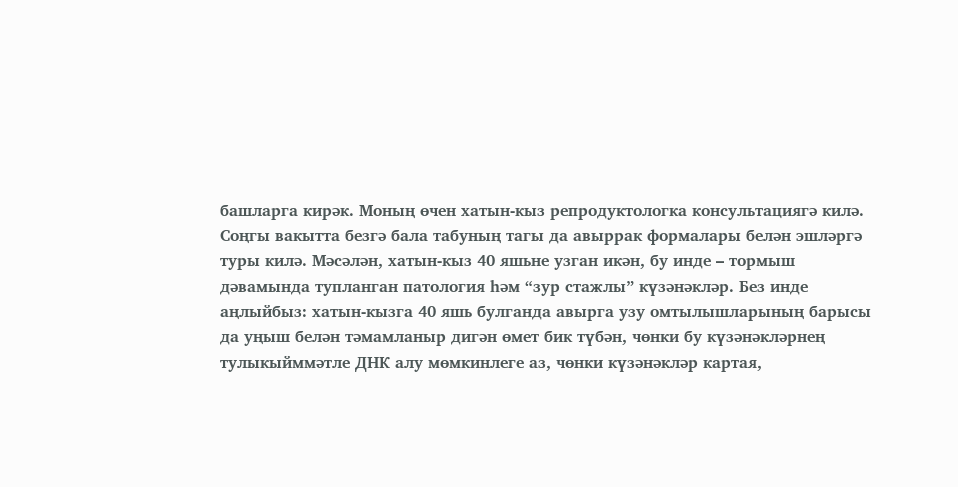башларга кирәк. Моның өчен хатын-кыз репродуктологка консультациягә килә.
Соңгы вакытта безгә бала табуның тагы да авыррак формалары белән эшләргә туры килә. Мәсәлән, хатын-кыз 40 яшьне узган икән, бу инде – тормыш дәвамында тупланган патология һәм “зур стажлы” күзәнәкләр. Без инде аңлыйбыз: хатын-кызга 40 яшь булганда авырга узу омтылышларының барысы да уңыш белән тәмамланыр дигән өмет бик түбән, чөнки бу күзәнәкләрнең тулыкыйммәтле ДНК алу мөмкинлеге аз, чөнки күзәнәкләр картая,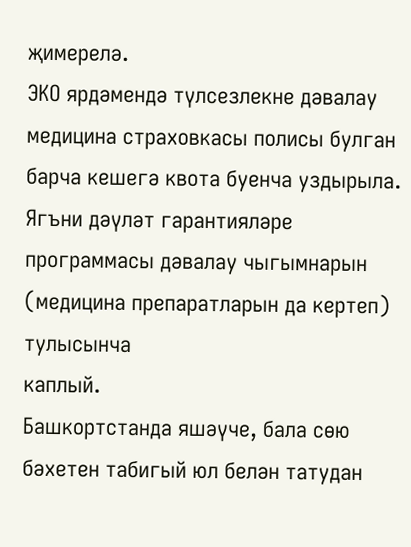җимерелә.
ЭКО ярдәмендә түлсезлекне дәвалау медицина страховкасы полисы булган барча кешегә квота буенча уздырыла. Ягъни дәүләт гарантияләре программасы дәвалау чыгымнарын (медицина препаратларын да кертеп) тулысынча
каплый.
Башкортстанда яшәүче, бала сөю бәхетен табигый юл белән татудан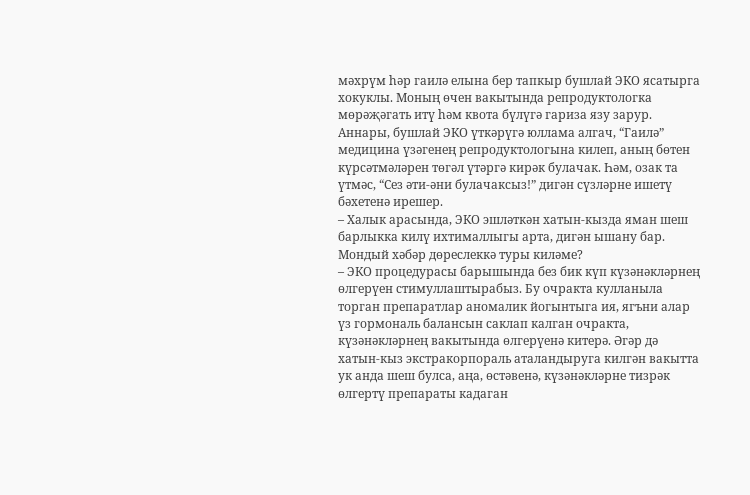мәхрүм һәр гаилә елына бер тапкыр бушлай ЭКО ясатырга хокуклы. Моның өчен вакытында репродуктологка мөрәҗәгать итү һәм квота бүлүгә гариза язу зарур. Аннары, бушлай ЭКО үткәрүгә юллама алгач, “Гаилә” медицина үзәгенең репродуктологына килеп, аның бөтен күрсәтмәләрен төгәл үтәргә кирәк булачак. Һәм, озак та үтмәс, “Сез әти-әни булачаксыз!” дигән сүзләрне ишетү бәхетенә ирешер.
– Халык арасында, ЭКО эшләткән хатын-кызда яман шеш барлыкка килү ихтималлыгы арта, дигән ышану бар. Мондый хәбәр дөреслеккә туры киләме?
– ЭКО процедурасы барышында без бик күп күзәнәкләрнең өлгерүен стимуллаштырабыз. Бу очракта кулланыла торган препаратлар аномалик йогынтыга ия, ягъни алар үз гормональ балансын саклап калган очракта, күзәнәкләрнең вакытында өлгерүенә китерә. Әгәр дә хатын-кыз экстракорпораль аталандыруга килгән вакытта ук анда шеш булса, аңа, өстәвенә, күзәнәкләрне тизрәк өлгертү препараты кадаган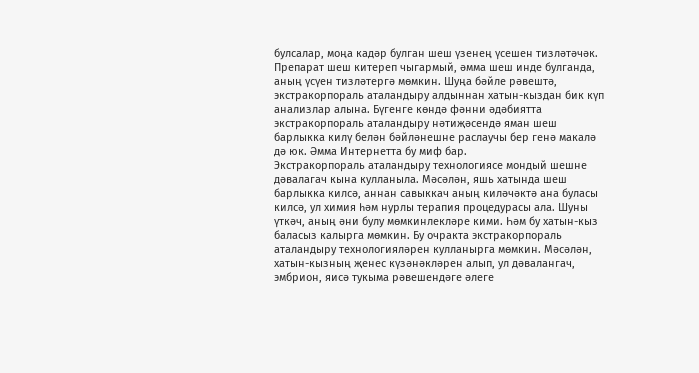булсалар, моңа кадәр булган шеш үзенең үсешен тизләтәчәк. Препарат шеш китереп чыгармый, әмма шеш инде булганда, аның үсүен тизләтергә мөмкин. Шуңа бәйле рәвештә, экстракорпораль аталандыру алдыннан хатын-кыздан бик күп анализлар алына. Бүгенге көндә фәнни әдәбиятта экстракорпораль аталандыру нәтиҗәсендә яман шеш барлыкка килү белән бәйләнешне раслаучы бер генә макалә дә юк. Әмма Интернетта бу миф бар.
Экстракорпораль аталандыру технологиясе мондый шешне дәвалагач кына кулланыла. Мәсәлән, яшь хатында шеш барлыкка килсә, аннан савыккач аның киләчәктә ана буласы килсә, ул химия һәм нурлы терапия процедурасы ала. Шуны үткәч, аның әни булу мөмкинлекләре кими. Һәм бу хатын-кыз баласыз калырга мөмкин. Бу очракта экстракорпораль аталандыру технологияләрен кулланырга мөмкин. Мәсәлән, хатын-кызның җенес күзәнәкләрен алып, ул дәвалангач, эмбрион, яисә тукыма рәвешендәге әлеге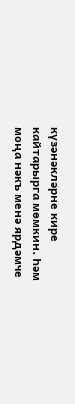күзәнәкләрне кире кайтарырга мөмкин. Һәм моңа нәкъ менә ярдәмче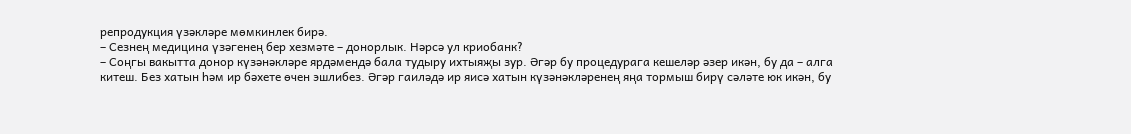репродукция үзәкләре мөмкинлек бирә.
– Сезнең медицина үзәгенең бер хезмәте – донорлык. Нәрсә ул криобанк?
– Соңгы вакытта донор күзәнәкләре ярдәмендә бала тудыру ихтыяҗы зур. Әгәр бу процедурага кешеләр әзер икән, бу да – алга китеш. Без хатын һәм ир бәхете өчен эшлибез. Әгәр гаиләдә ир яисә хатын күзәнәкләренең яңа тормыш бирү сәләте юк икән, бу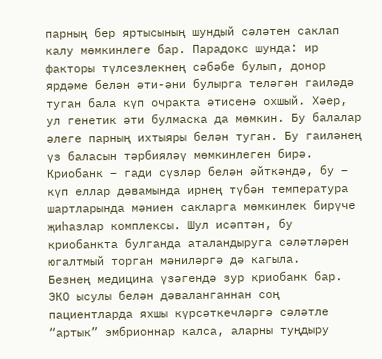парның бер яртысының шундый сәләтен саклап калу мөмкинлеге бар. Парадокс шунда: ир факторы түлсезлекнең сәбәбе булып, донор ярдәме белән әти-әни булырга теләгән гаиләдә туган бала күп очракта әтисенә охшый. Хәер, ул генетик әти булмаска да мөмкин. Бу балалар әлеге парның ихтыяры белән туган. Бу гаиләнең үз баласын тәрбияләү мөмкинлеген бирә.
Криобанк – гади сүзләр белән әйткәндә, бу – күп еллар дәвамында ирнең түбән температура шартларында мәниен сакларга мөмкинлек бирүче җиһазлар комплексы. Шул исәптән, бу криобанкта булганда аталандыруга сәләтләрен югалтмый торган мәниләргә дә кагыла.
Безнең медицина үзәгендә зур криобанк бар. ЭКО ысулы белән дәваланганнан соң пациентларда яхшы күрсәткечләргә сәләтле “артык” эмбрионнар калса, аларны туңдыру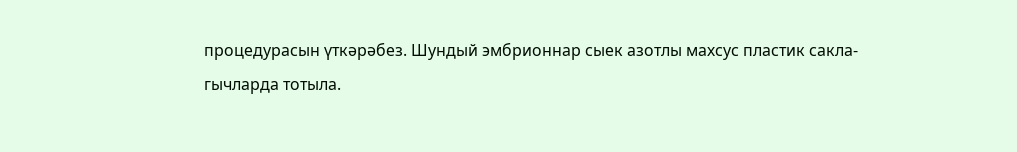процедурасын үткәрәбез. Шундый эмбрионнар сыек азотлы махсус пластик сакла-
гычларда тотыла.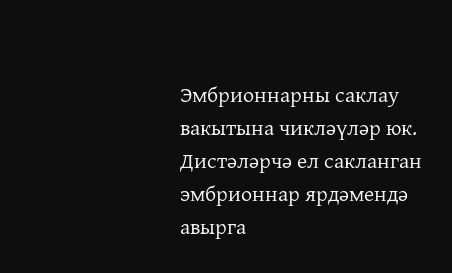Эмбрионнарны саклау вакытына чикләүләр юк. Дистәләрчә ел сакланган эмбрионнар ярдәмендә авырга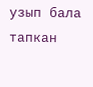узып бала тапкан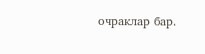очраклар бар.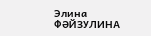Элина ФӘЙЗУЛИНА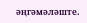әңгәмәләште.